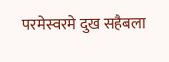परमेस्वरमे दुख सहैबला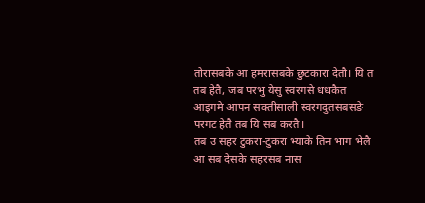तोरासबके आ हमरासबके छुटकारा देतौ। यि त तब हेतै, जब परभु येसु स्वरगसे धधकैत आइगमे आपन सक्तीसाली स्वरगदुतसबसङे परगट हेतै तब यि सब करतै।
तब उ सहर टुकरा-टुकरा भ्याके तिन भाग भेलै आ सब देसके सहरसब नास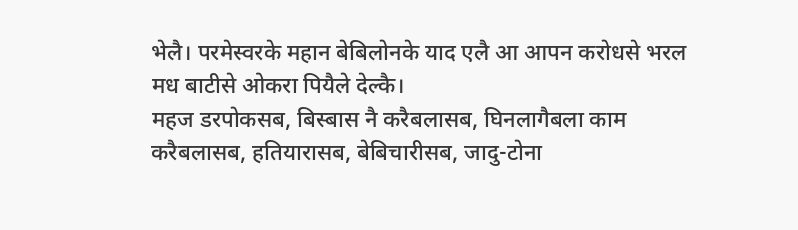भेलै। परमेस्वरके महान बेबिलोनके याद एलै आ आपन करोधसे भरल मध बाटीसे ओकरा पियैले देल्कै।
महज डरपोकसब, बिस्बास नै करैबलासब, घिनलागैबला काम करैबलासब, हतियारासब, बेबिचारीसब, जादु-टोना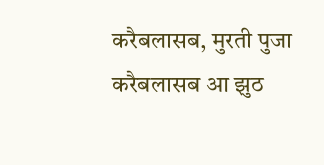करैबलासब, मुरती पुजा करैबलासब आ झुठ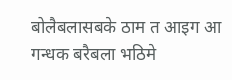बोलैबलासबके ठाम त आइग आ गन्धक बरैबला भठिमे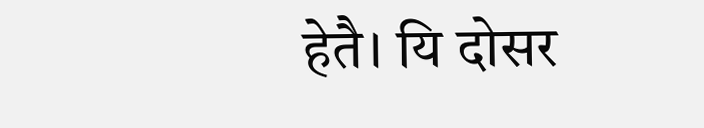हेतै। यि दोसर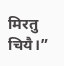मिरतु चियै।”